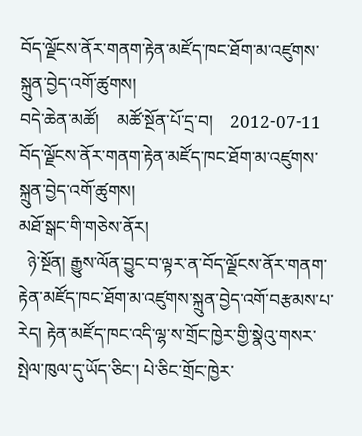བོད་ལྗོངས་ནོར་གནག་རྟེན་མཛོད་ཁང་ཐོག་མ་འཛུགས་སྐྲུན་བྱེད་འགོ་ཚུགས།
བདེ་ཆེན་མཚོ།    མཚོ་སྔོན་པོ་དྲ་བ།    2012-07-11
བོད་ལྗོངས་ནོར་གནག་རྟེན་མཛོད་ཁང་ཐོག་མ་འཛུགས་སྐྲུན་བྱེད་འགོ་ཚུགས།
མཐོ་སྒང་གི་གཅེས་ནོར།
  ཉེ་སྔོན། རྒྱུས་ལོན་བྱུང་བ་ལྟར་ན་བོད་ལྗོངས་ནོར་གནག་རྟེན་མཛོད་ཁང་ཐོག་མ་འཛུགས་སྐྲུན་བྱེད་འགོ་བརྩམས་པ་རེད། རྟེན་མཛོད་ཁང་འདི་ལྷ་ས་གྲོང་ཁྱེར་གྱི་སྣེའུ་གསར་སྤེལ་ཁུལ་དུ་ཡོད་ཅིང་། པེ་ཅིང་གྲོང་ཁྱེར་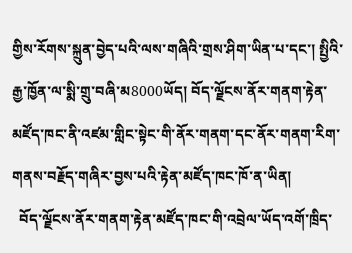གྱིས་རོགས་སྐྲུན་བྱེད་པའི་ལས་གཞིའི་གྲས་ཤིག་ཡིན་པ་དང་། སྤྱིའི་རྒྱ་ཁྱོན་ལ་སྨི་གྲུ་བཞི་མ8000ཡོད། བོད་ལྗོངས་ནོར་གནག་རྟེན་མཛོད་ཁང་ནི་འཛམ་གླིང་སྟེང་གི་ནོར་གནག་དང་ནོར་གནག་རིག་གནས་བརྗོད་གཞིར་བྱས་པའི་རྟེན་མཛོད་ཁང་ཁོ་ན་ཡིན།
  བོད་ལྗོངས་ནོར་གནག་རྟེན་མཛོད་ཁང་གི་འབྲེལ་ཡོད་འགོ་ཁྲིད་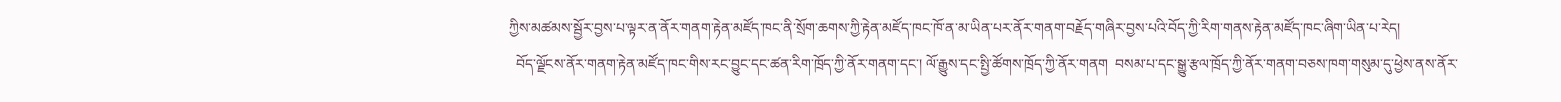ཀྱིས་མཚམས་སྦྱོར་བྱས་པ་ལྟར་ན་ནོར་གནག་རྟེན་མཛོད་ཁང་ནི་སྲོག་ཆགས་ཀྱི་རྟེན་མཛོད་ཁང་ཁོ་ན་མ་ཡིན་པར་ནོར་གནག་བརྗོད་གཞིར་བྱས་པའི་བོད་ཀྱི་རིག་གནས་རྟེན་མཛོད་ཁང་ཞིག་ཡིན་པ་རེད།
  བོད་ལྗོངས་ནོར་གནག་རྟེན་མཛོད་ཁང་གིས་རང་བྱུང་དང་ཚན་རིག་ཁྲོད་ཀྱི་ནོར་གནག་དང་། ལོ་རྒྱུས་དང་སྤྱི་ཚོགས་ཁྲོད་ཀྱི་ནོར་གནག  བསམ་པ་དང་སྒྱུ་རྩལ་ཁྲོད་ཀྱི་ནོར་གནག་བཅས་ཁག་གསུམ་དུ་ཕྱེས་ནས་ནོར་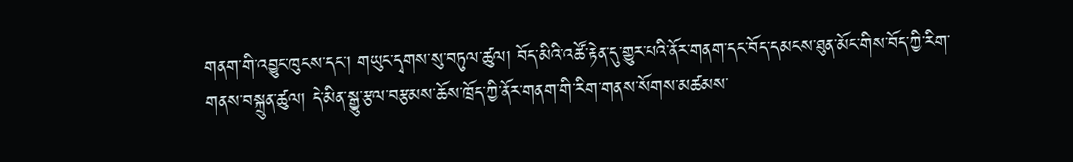གནག་གི་འབྱུང་ཁུངས་དང་། གཡུང་དྭགས་སུ་བཏུལ་ཚུལ། བོད་མིའི་འཚོ་རྟེན་དུ་གྱུར་པའི་ནོར་གནག་དང་བོད་དམངས་ཐུན་མོང་གིས་བོད་ཀྱི་རིག་གནས་བསྐྲུན་ཚུལ། དེ་མིན་སྒྱུ་རྩལ་བརྩམས་ཆོས་ཁྲོད་ཀྱི་ནོར་གནག་གི་རིག་གནས་སོགས་མཚམས་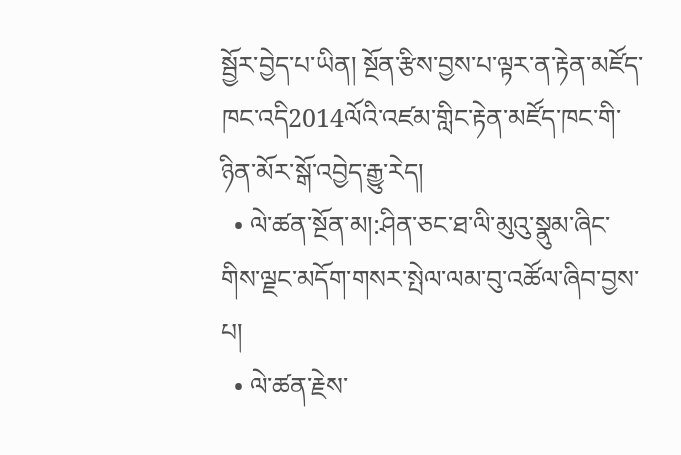སྦྱོར་བྱེད་པ་ཡིན། སྔོན་རྩིས་བྱས་པ་ལྟར་ན་རྟེན་མཛོད་ཁང་འདི2014ལོའི་འཛམ་གླིང་རྟེན་མཛོད་ཁང་གི་ཉིན་མོར་སྒོ་འབྱེད་རྒྱུ་རེད།
  • ལེ་ཚན་སྔོན་མ།:ཤིན་ཅང་ཐ་ལི་མུའུ་སྣུམ་ཞིང་གིས་ལྗང་མདོག་གསར་སྤེལ་ལམ་བུ་འཚོལ་ཞིབ་བྱས་པ།
  • ལེ་ཚན་རྗེས་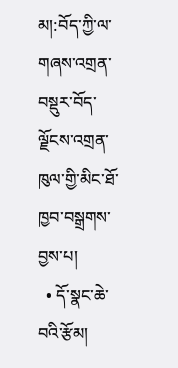མ།:བོད་ཀྱི་ལ་གཞས་འགྲན་བསྡུར་བོད་ལྗོངས་འགྲན་ཁུལ་གྱི་མིང་ཐོ་ཁྱབ་བསྒྲགས་བྱས་པ།
  • དོ་སྣང་ཆེ་བའི་རྩོམ།